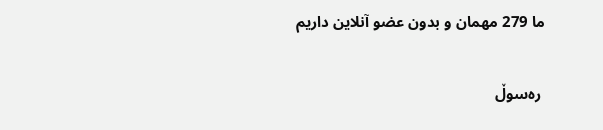ما 279 مهمان و بدون عضو آنلاین داریم

 رەسوڵ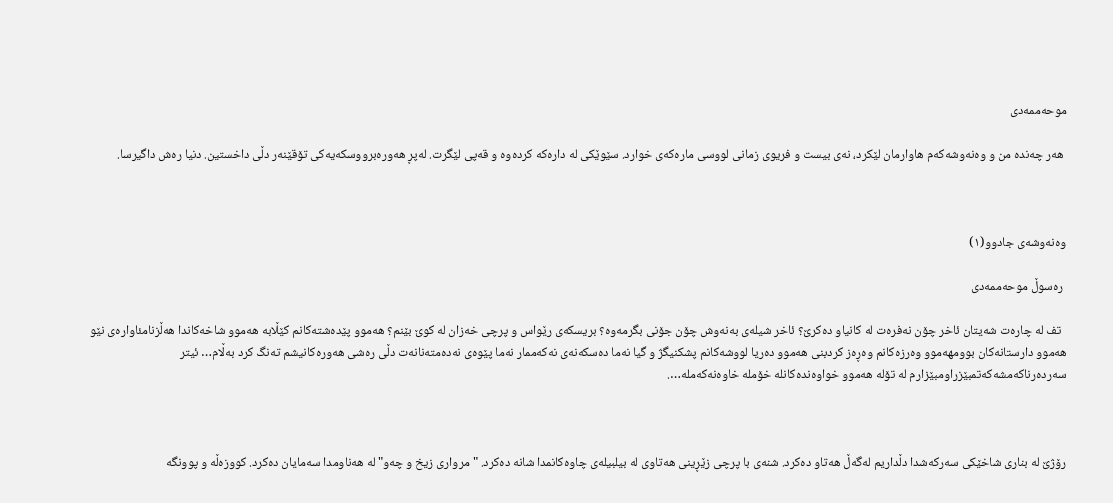موحەممەدی

 هەر چەندە من و وەنەوشەکەم هاوارمان لێکرد، نەی بیست و فریوی زمانی لووسی مارەکەی خوارد. سێوێکی لە دارەکە کردەوە و قەپی لێگرت. لەپڕ هەورەبرووسکەیەکی تۆقێنەر دڵی داخستین. دنیا رەش داگیرسا.



وەنەوشەی جادوو(١)

 رەسوڵ موحەممەدی

  تف لە چارەت شەیتان ئاخر چۆن نەفرەت لە کانیاو دەکرێ؟ ئاخر شیلەی بەنەوش چۆن جۆنی بگرمەوە؟ بریسکەی رێواس و پرچی خەزان لە کوێ بێنم؟ هەموو پێدەشتەکانم کێڵابە هەموو شاخەکاندا هەڵزنامئاوارەی نێو هەموو دارستانەکان بوومهەموو وەرزەکانم وەڕەز کردبنی هەموو دەریا لووشەکانم پشکنیگژ و گیا نەما دەسکەنەی نەکەممار نەما پێوەی نەدەمتەنانەت دڵی رەشی هەورەکانیشم تەنگ کرد بەڵام… ئیتر سەردەرناکەمشەکەتمبێزراومبێزارم لە تۆلە هەموو خواوەندەکانلە خۆملە خاوەنەکەملە….



رۆژێ لە بناری شاخێکی سەرکەشدا دڵداریم لەگەڵ هەتاو دەکرد. شنەی با پرچی زێڕینی هەتاوی لە بیلبیلەی چاوەکانمدا شانە دەکرد. "مرواری زیخ و چەو" لە هەناومدا سەمایان دەکرد. کووزەڵە و پوونگە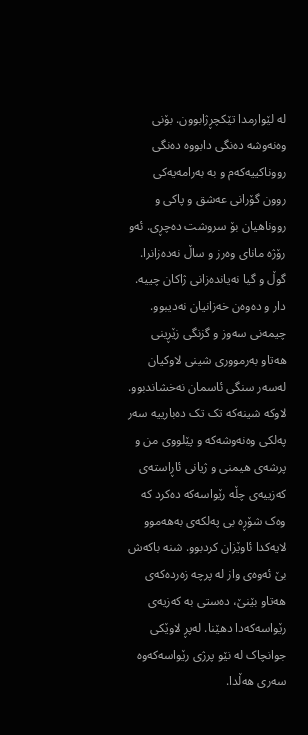لە لێوارمدا تێکچڕژابوون. بۆنی وەنەوشە دەنگی دابووە دەنگی رووناکییەکەم و بە بەرامەیەکی روون گۆرانی عەشق و پاکی و رووناهیان بۆ سروشت دەچڕی. ئەو رۆژە مانای وەرز و ساڵ نەدەزانرا. گوڵ و گیا نەیاندەزانی ژاکان چییە. دار و دەوەن خەزانیان نەدیبوو. چیمەنی سەوز و گزنگی زێڕینی هەتاو بەرمووری شینی لاوکیان لەسەر سنگی ئاسمان نەخشاندبوو. لاوکە شینەکە تک تک دەبارییە سەر پەلکی وەنەوشەکە و پێلووی من و پرشەی هیمنی و ژیانی ئاڕاستەی کەزییەی چڵە رێواسەکە دەکرد کە وەک شۆڕە بی پەلکەی بەهەموو لایەکدا ئاوێزان کردبوو. شنە باکەش بێ ئەوەی واز لە پرچە زەردەکەی هەتاو بێنێ، دەستی بە کەزیەی رێواسەکەدا دهێنا. لەپڕ لاوێکی جوانچاک لە نێو پرژی رێواسەکەوە سەری هەڵدا.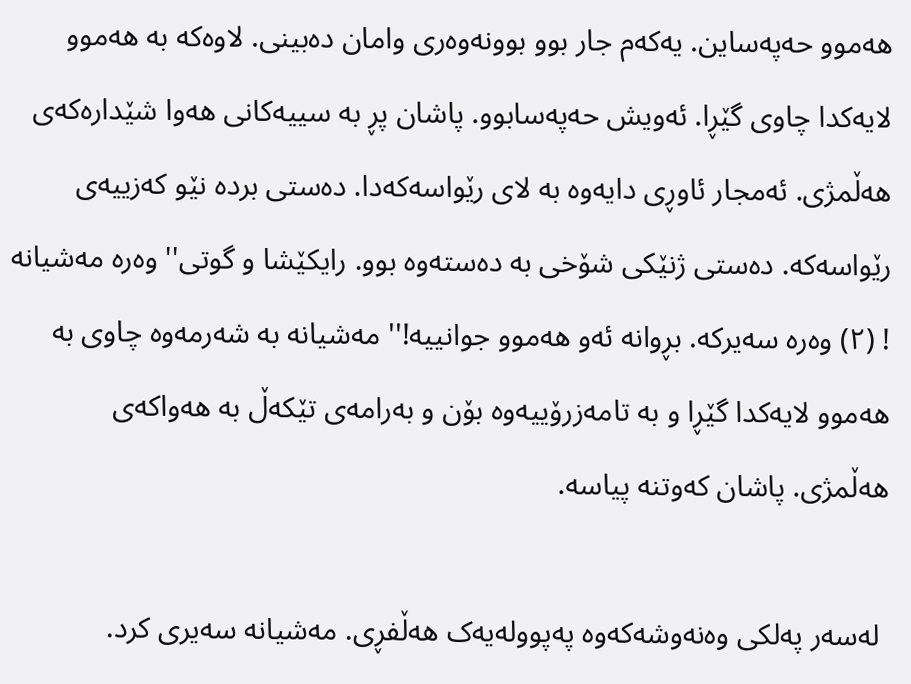هەموو حەپەساین. یەکەم جار بوو بوونەوەری وامان دەبینی. لاوەکە بە هەموو لایەکدا چاوی گێڕا. ئەویش حەپەسابوو. پاشان پڕ بە سییەکانی هەوا شێدارەکەی هەڵمژی. ئەمجار ئاوڕی دایەوە بە لای رێواسەکەدا. دەستی بردە نێو کەزییەی رێواسەکە. دەستی ژنێکی شۆخی بە دەستەوە بوو. رایکێشا و گوتی'' وەرە مەشیانە ! (٢) وەرە سەیرکە. بڕوانە ئەو هەموو جوانییە!'' مەشیانە بە شەرمەوە چاوی بە هەموو لایەکدا گێڕا و بە تامەزرۆییەوە بۆن و بەرامەی تێکەڵ بە هەواکەی هەڵمژی. پاشان کەوتنە پیاسە.

 لەسەر پەلکی وەنەوشەکەوە پەپوولەیەک هەڵفڕی. مەشیانە سەیری کرد.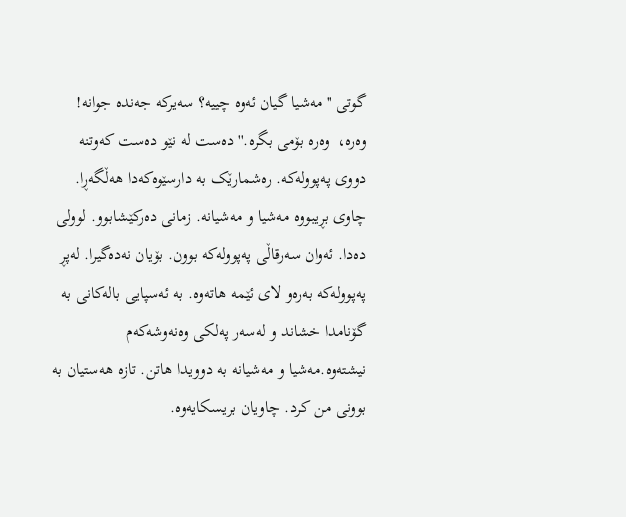گوتی ''مەشیا گیان ئەوە چییە؟ سەیرکە جەندە جوانە! وەرە،  وەرە بۆمی بگرە.'' دەست لە نێو دەست کەوتنە دووی پەپوولەکە. رەشمارێک بە دارسێوەکەدا هەڵگەڕا. چاوی بڕیبووە مەشیا و مەشیانە. زمانی دەرکێشابوو. لوولی دەدا. ئەوان سەرقاڵی پەپوولەکە بوون. بۆیان نەدەگیرا. لەپڕ پەپوولەکە بەرەو لای ئێمە هاتەوە. بە ئەسپایی بالەکانی بە گۆنامدا خشاند و لەسەر پەلکی وەنەوشەکەم نیشتەوە.مەشیا و مەشیانە بە دوویدا هاتن. تازە هەستیان بە بوونی من کرد. چاویان بریسکایەوە.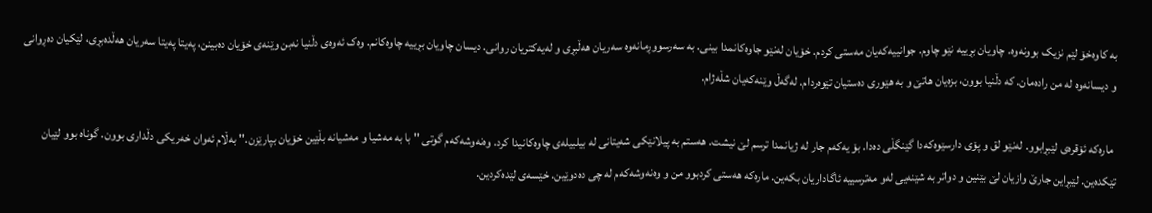بە کاوەخۆ لێم نزیک بوونەوە. چاویان بڕییە نێو چاوم. جوانییەکەیان مەستی کردم. خۆیان لەنێو جاوەکانمدا بینی. بە سەرسووڕمانەوە سەریان هەڵبڕی و لەیەکتریان روانی. دیسان چاویان بڕییە چاوەکانم. وەک ئەوەی دڵنیا نەبن وێنەی خۆیان دەبینن، پەیتا پەیتا سەریان هەڵدەبڕی، لێکیان دەڕوانی و دیسانەوە لە من رادەمان. کە دڵنیا بوون، بزەیان هاتێ و بە هێوری دەستیان تێوەردام. لەگەڵ وێنەکەیان شڵەژام.

 مارەکە ئۆقرەی لێبڕابوو. لەنێو لق و پۆی دارسێوەکەدا گێنگڵی دەدا. بۆ یەکەم جار لە ژیانمدا ترسم لێ نیشت. هەستم بە پیلانێکی شەیتانی لە بیلبیلەی چاوەکانیدا کرد. وەنەوشەکەم گوتی '' با بە مەشیا و مەشیانە بڵێین خۆیان بپارێزن.'' بەڵام ئەوان خەریکی دڵداری بوون. گوناه بوو لێیان تێکدەین. لێبڕاین جارێ وازیان لێ بێنین و دواتر بە شێنەیی لەو مەترسییە ئاگاداریان بکەین. مارەکە هەستی کردبوو من و وەنەوشەکەم لە چی دەدوێین. خێسەی لێدەکردین.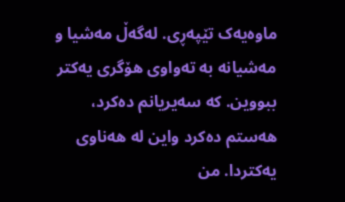ماوەیەک تێپەڕی. لەگەڵ مەشیا و مەشیانە بە تەواوی هۆگری یەکتر ببووین. کە سەیریانم دەکرد، هەستم دەکرد واین لە هەناوی یەکتردا. من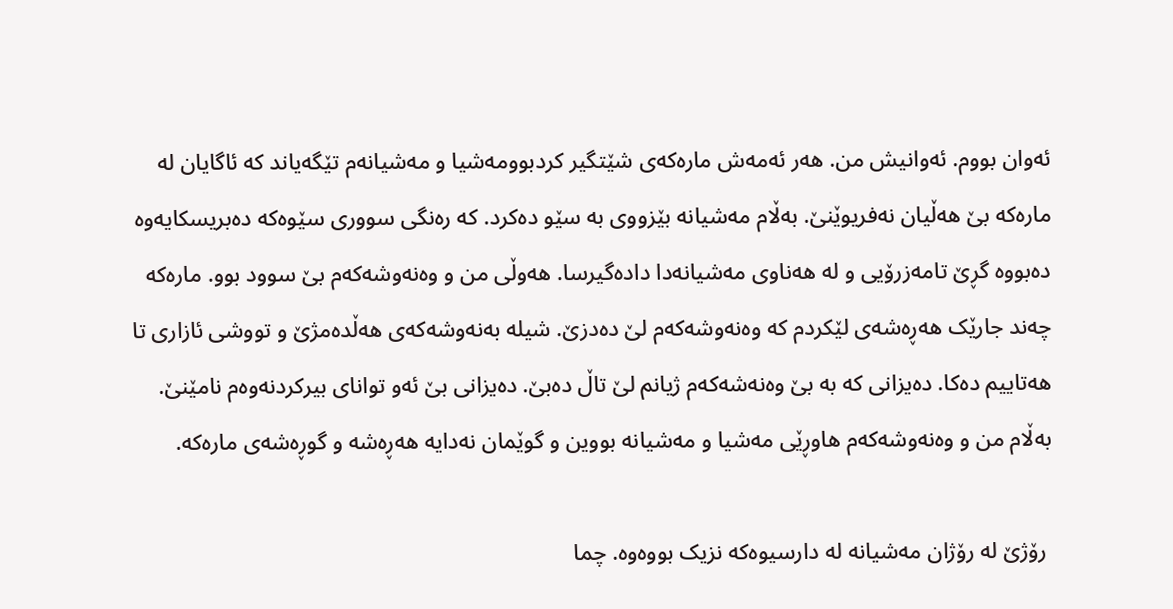ئەوان بووم. ئەوانیش من. هەر ئەمەش مارەکەی شێتگیر کردبوومەشیا و مەشیانەم تێگەیاند کە ئاگایان لە مارەکە بێ هەڵیان نەفریوێنێ. بەڵام مەشیانە بێزووی بە سێو دەکرد. کە رەنگی سووری سێوەکە دەبریسکایەوە دەبووە گڕێ تامەزرۆیی و لە هەناوی مەشیانەدا دادەگیرسا. هەوڵی من و وەنەوشەکەم بێ سوود بوو. مارەکە چەند جارێک هەڕەشەی لێکردم کە وەنەوشەکەم لێ دەدزێ. شیلە بەنەوشەکەی هەڵدەمژێ و تووشی ئازاری تا هەتاییم دەکا. دەیزانی کە بە بێ وەنەشەکەم ژیانم لێ تاڵ دەبێ. دەیزانی بێ ئەو توانای بیرکردنەوەم نامێنێ. بەڵام من و وەنەوشەکەم هاوڕێی مەشیا و مەشیانە بووین و گوێمان نەدایە هەڕەشە و گوڕەشەی مارەکە.

 رۆژێ لە رۆژان مەشیانە لە دارسیوەکە نزیک بووەوە. چما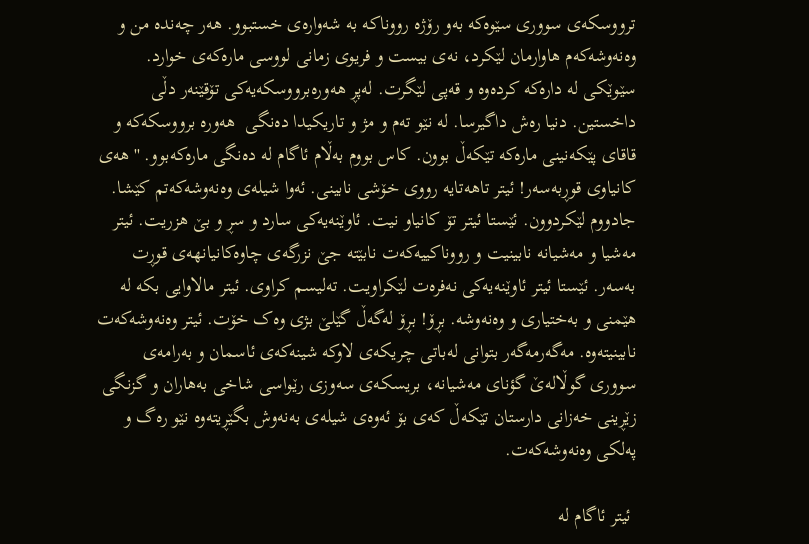ترووسکەی سووری سێوەکە بەو رۆژە رووناکە بە شەوارەی خستبوو. هەر چەندە من و وەنەوشەکەم هاوارمان لێکرد، نەی بیست و فریوی زمانی لووسی مارەکەی خوارد. سێوێکی لە دارەکە کردەوە و قەپی لێگرت. لەپڕ هەورەبرووسکەیەکی تۆقێنەر دڵی داخستین. دنیا رەش داگیرسا. لە نێو تەم و مژ و تاریکیدا دەنگی  هەورە برووسکەکە و قاقای پێکەنینی مارەکە تێکەڵ بوون. کاس بووم بەڵام ئاگام لە دەنگی مارەکەبوو. ''هەی کانیاوی قوڕبەسەر! ئیتر تاهەتایە رووی خۆشی نابینی. ئەوا شیلەی وەنەوشەکەتم کێشا. جادووم لێکردوون. ئێستا ئیتر تۆ کانیاو نیت. ئاوێنەیەکی سارد و سڕ و بێ هزریت. ئیتر مەشیا و مەشیانە نابینیت و رووناکییەکەت نابێتە جێ نزرگەی چاوەکانیانهەی قوڕت بەسەر. ئێستا ئیتر ئاوێنەیەکی نەفرەت لێکراویت. تەلیسم کراوی. ئیتر مالاوایی بکە لە هێمنی و بەختیاری و وەنەوشە. بڕۆ! بڕۆ لەگەڵ گێلێ بژی وەک خۆت. ئیتر وەنەوشەکەت نابینیتەوە. مەگەرمەگەر بتوانی لەباتی چریکەی لاوکە شینەکەی ئاسمان و بەرامەی سووری گوڵالەێ گؤنای مەشیانە، بریسکەی سەوزی رێواسی شاخی بەهاران و گزنگی زێڕینی خەزانی دارستان تێکەڵ کەی بۆ ئەوەی شیلەی بەنەوش بگێڕیتەوە نێو رەگ و پەلکی وەنەوشەکەت.

 ئیتر ئاگام لە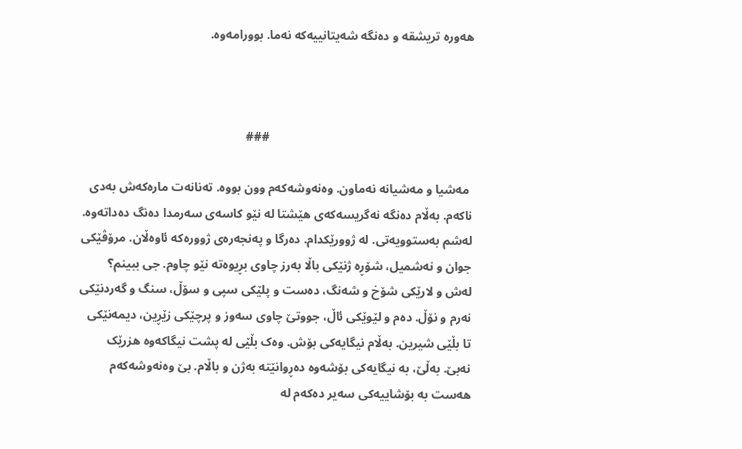هەورە تریشقە و دەنگە شەیتانییەکە نەما. بوورامەوە.



                                                                 ###

 مەشیا و مەشیانە نەماون. وەنەوشەکەم وون بووە. تەنانەت مارەکەش بەدی ناکەم. بەڵام دەنگە نەگریسەکەی هێشتا لە نێو کاسەی سەرمدا دەنگ دەداتەوە. لەشم بەستوویەتی. لە ژوورێکدام. دەرگا و پەنجەرەی ژوورەکە ئاوەڵان. مرۆڤێکی جوان و نەشمیل، شۆڕە ژنێکی باڵا بەرز چاوی بڕیوەتە نێو چاوم. جی ببینم؟ لەش و لارێکی شۆخ و شەنگ، دەست و پلێکی سپی و سۆڵ، سنگ و گەردنێکی نەرم و نۆڵ. دەم و لێوێکی ئاڵ، جووتێ چاوی سەوز و پرچێکی زێڕین، دیمەنێکی تا بڵێی شیرین. بەڵام نیگایەکی بۆش. وەک بڵێی لە پشت نیگاکەوە هزرێک نەبێ. بەڵێ، بە نیگایەکی بۆشەوە دەڕوانێتە بەژن و باڵام. بێ وەنەوشەکەم هەست بە بۆشاییەکی سەیر دەکەم لە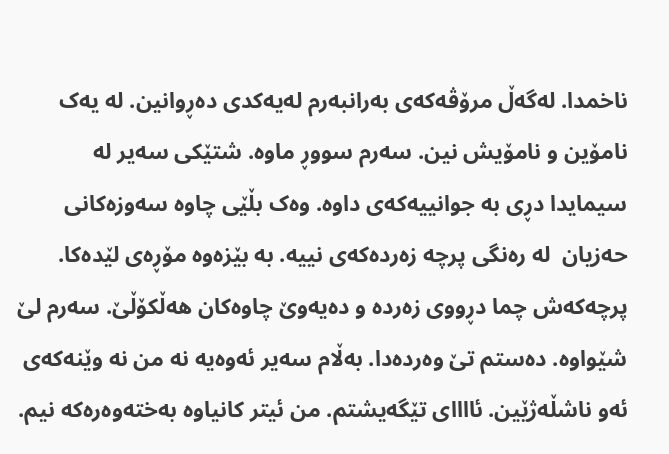ناخمدا. لەگەڵ مرۆڤەکەی بەرانبەرم لەیەکدی دەڕوانین. لە یەک نامۆین و نامۆیش نین. سەرم سووڕ ماوە. شتێکی سەیر لە سیمایدا دڕی بە جوانییەکەی داوە. وەک بڵێی چاوە سەوزەکانی حەزیان  لە رەنگی پرچە زەردەکەی نییە. بە بێزەوە مۆڕەی لێدەکا. پرچەکەش چما دڕووی زەردە و دەیەوێ چاوەکان هەڵکۆڵێ. سەرم لێ شێواوە. دەستم تێ وەردەدا. بەڵام سەیر ئەوەیە نە من نە وێنەکەی ئەو ناشڵەژێین. ئاااای تێگەیشتم. من ئیتر کانیاوە بەختەوەرەکە نیم.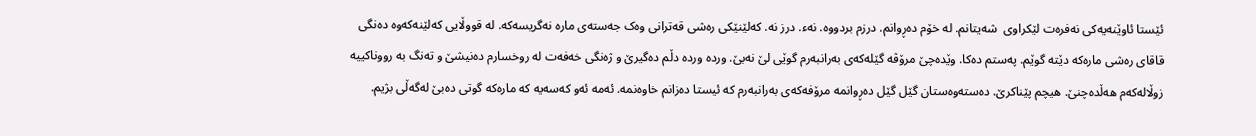ئێستا ئاوێنەیەکی نەفرەت لێکراوی  شەیتانم. لە خۆم دەڕوانم. درزم بردووە. نەء. درز نە. کەلێنێکی رەشی قەترانی وەک جەستەی مارە نەگریسەکە. لە قووڵایی کەلێنەکەوە دەنگی قاقای رەشی مارەکە دێتە گوێم. پەستم دەکا. وێدەچێ مرۆڤە گێلەکەی بەرانبەرم گوێی لێ نەبێ. وردە وردە دڵم دەگیرێ و ژەنگی خەفەت لە روخسارم دەنیشێ و تەنگ بە رووناکییە زوڵالەکەم هەڵدەچنێ. هیچم پێناکرێ. دەستەوەستان گێل گێل دەڕوانمە مرۆفەکەی بەرانبەرم کە ئیستا دەزانم خاوەنمە. ئەمە ئەو کەسەیە کە مارەکە گوتی دەبێ لەگەڵی بژیم.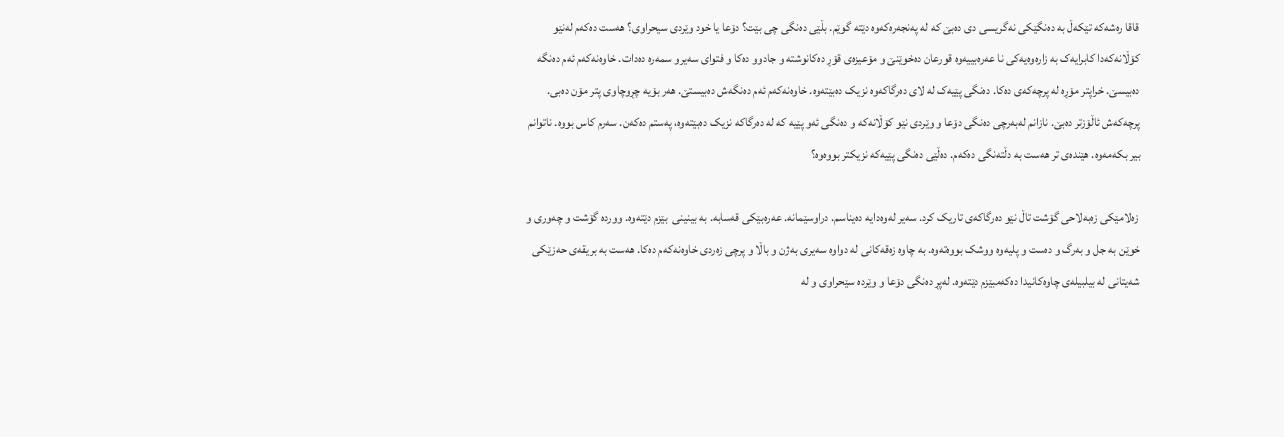قاقا رەشەکە تێکەڵ بە دەنگێکی نەگریسی دی دەبێ کە لە پەنجەرەکەوە دێتە گوێم. بڵێی دەنگی چی بێت؟ دۆعا یا خود وێردی سیحراوی؟ هەست دەکەم لەنێو کۆڵانەکەدا کابرایەک بە زارەوەیەکی نا عەرەبییەوە قورعان دەخوێنێ و مۆعیزەی قۆڕ دەکانوشتە و جادوو دەکا و فتوای سەیرو سمەرە دەدات. خاوەنەکەم ئەم دەنگە دەبیسێ. خراپتر مۆڕە لە پرچەکەی دەکا. دەنگی پێیەک لە لای دەرگاکەوە نزیک دەبێتەوە. خاوەنەکەم ئەم دەنگەش دەبیستێ. هەر بۆیە چڕوچاوی پتر مۆن دەبی. پرچەکەش ئاڵۆزتر دەبێ. نازانم لەبەرچی دەنگی دۆعا و وێردی نێو کۆڵانەکە و دەنگی ئەو پێیە کە لە دەرگاکە نزیک دەبێتەوە، پەستم دەکەن. سەرم کاس بووە. ناتوانم بیر بکەمەوە. هێندەی تر هەست بە دڵتەنگی دەکەم. دەڵێی دەنگی پێیەکە نزیکتر بووەوە؟

 زەلامێکی زەبەلاحی گۆشت تاڵ نێو دەرگاکەی تاریک کرد. سەیر لەوەدایە دەیناسم. دراوسێمانە. عەرەبێکی قەسابە. بە بینینی  بێزم دێتەوە. ووردە گۆشت و چەوری و خوێن بە جل و بەرگ و دەست و پلیەوە ووشک بووەتەوە. بە چاوە زەقەکانی لە دواوە سەیری بەژن و باڵا و پرچی زەردی خاوەنەکەم دەکا. هەست بە بریقەی حەزێکی شەیتانی لە بیلبیلەی چاوەکانیدا دەکەمبێزم دێتەوە. لەپڕ دەنگی دۆعا و وێردە سێحراوی و لە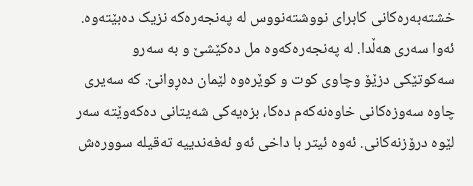خشتەبەرەکانی کابرای نووشتەنووس لە پەنجەرەکە نزیک دەبێتەوە. ئەوا سەری هەڵدا. لە پەنجەرەکەوە مل دەکێشێ و بە سەرو سەکوتێکی دزێۆ وچاوی کوت و کوێرەوە لێمان دەڕوانێ. کە سەیری چاوە سەوزەکانی خاوەنەکەم دەکا، بزەیەکی شەیتانی دەکەوێتە سەر لێوە درۆزنەکانی. ئەوە ئیتر با داخی ئەو ئەفەندییە تەقیلە سوورەش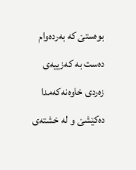بوەستێ کە بەردەوام دەست بە کەزییەی زەردی خاوەنەکەمدا دەکێشێ و لە خشتەی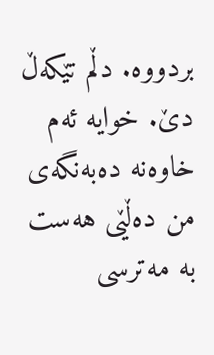بردووە. دڵم تێکەڵ دێ. خوایە ئەم خاوەنە دەبەنگەی من دەڵێی هەست بە مەترسی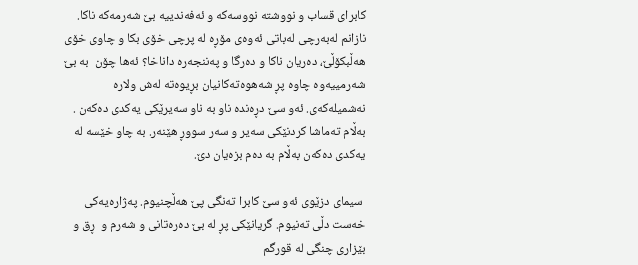کابرای قساب و نووشتە نووسەکە و ئەفەندییە بێ شەرمەکە ناکا. نازانم لەبەرچی لەباتی ئەوەی مۆڕە لە پرچی خۆی بکا و چاوی خۆی هەڵبکۆڵێ، دەریان ناکا و دەرگا و پەننجەرە داناخا؟ ئەها چۆن  بە بێ شەرمییەوە چاوە پڕ شەهوەتەکانیان بڕیوەتە لەش ولارە نەشمیلەکەی. ئەو سێ دڕەندە ناو بە ناو سەیرێکی یەکدی دەکەن . بەڵام تەماشا کردنێکی سەیر و سەر سووڕ هێنەر. بە چاو خێسە لە یەکدی دەکەن بەڵام بە دەم بزەیان دێ.

 سیمای دزێوی ئەو سێ کابرا تەنگی پێ هەڵچنیوم. پەژارەیەکی خەست دڵی تەنیوم. گریانێکی پڕ لە بێ دەرەتانی و شەرم و  ڕق و بێزاری چنگی لە قورگم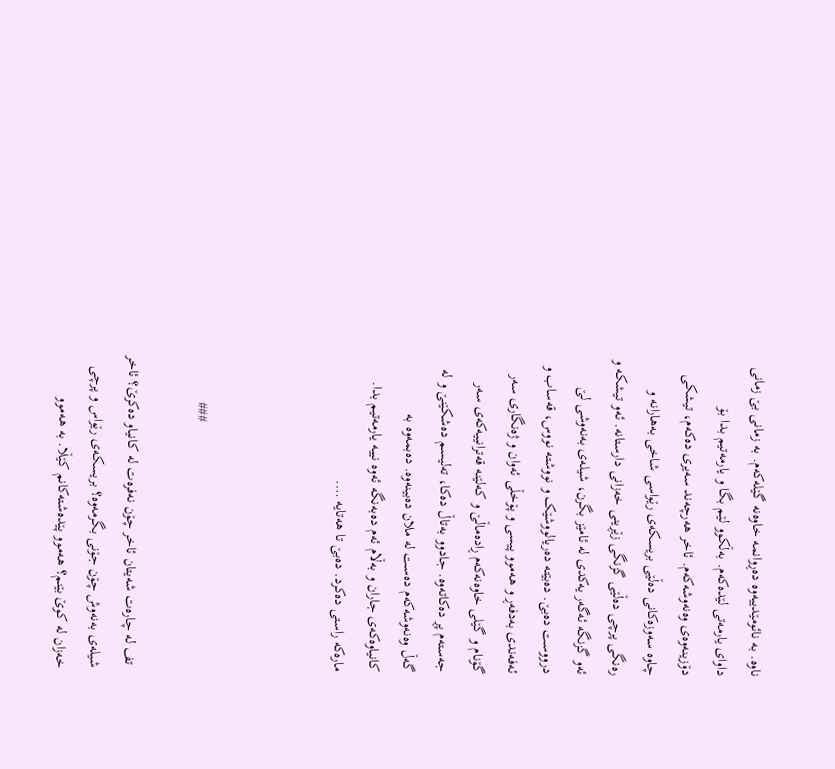ناوە. بە نائومێدییەوە دەڕوانمە خاوەنە گێلەکەم. بە زمانی بێ زمانی داوای یارمەتی لێدەکەم. بەڵکوو لێم بگا و یارمەتیم بدا بۆ دۆزینەوەی وەنەوشەکەم. ئاخر هەرچەند سەیری دەکەم، تیشکی چاوە سەوزەکانی دەڵێی بریسکەی رێواسی شاخی بەهارانە و رەنگی پرچی دەڵێی گزنگی زێڕینی خەزانی دارستانە. ئەو تیشکە و ئەو گزنگە ئەگەر یەکدی لە ئامێز بگرن، شیلەی بەنەوشی لێ درووست دەبێ. دەبێتە دەریالووشێک و نووشتە نووس، قەساب و ئەفەندی بەدفەڕ و هەموو پیسی و پۆخڵی ئەوان و ژەنگاری سەر گۆنام و گێلی خاوەنەکەم ڕادەماڵێ و کەلێنە قەترانییەکەی سەر جەستەم پڕ دەکاتەوە. جادوو بەتاڵ دەکا، تەلیسم دەشکێنێ و لە گەڵ وەنەوشەکەم دەست لە ملان دەبینەوە. دەبمەوە بە کانیاوەکەی جاران و بەڵام ئەم دەبەنگە ئەوە نییە یارمەتیم بدا. مارەکە راستی دەکرد. دەبێ تا هەتایە ….



                                                                  ###

 تف لە چارەت شەیتان ئاخر چۆن نەفرەت لە کانیاو دەکرێ؟ ئاخر شیلەی بەنەوش چۆن جۆنی بگرمەوە؟ بریسکەی رێواس و پرچی خەزان لە کوێ بێنم؟ هەموو پێدەشتەکانم کێڵا. بە هەموو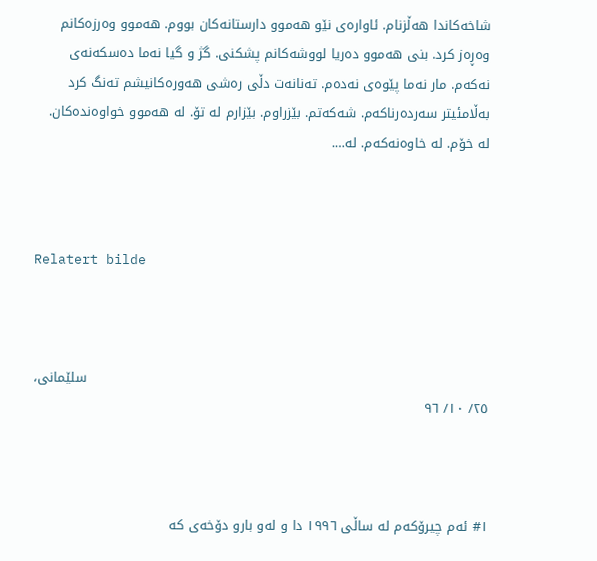شاخەکاندا هەڵزنام. ئاوارەی نێو هەموو دارستانەکان بووم. هەموو وەرزەکانم وەڕەز کرد. بنی هەموو دەریا لووشەکانم پشکنی. گژ و گیا نەما دەسکەنەی نەکەم. مار نەما پێوەی نەدەم. تەنانەت دڵی رەشی هەورەکانیشم تەنگ کرد بەڵامئیتر سەردەرناکەم. شەکەتم. بێزراوم. بێزارم لە تۆ. لە هەموو خواوەندەکان. لە خۆم. لە خاوەنەکەم. لە….



Relatert bilde



                                                                                           سلێمانی،  ٢٥/ ١٠/ ٩٦



١# ئەم چیرۆکەم لە ساڵی ١٩٩٦ دا و لەو بارو دۆخەی کە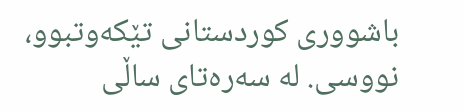باشووری کوردستانی تێکەوتبوو، نووسی. لە سەرەتای ساڵی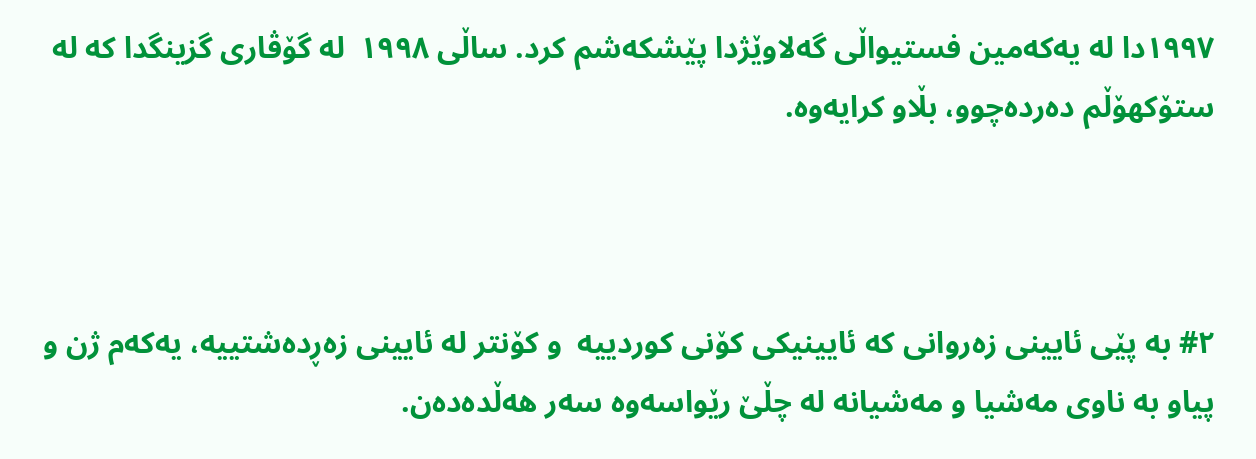١٩٩٧دا لە یەکەمین فستیواڵی گەلاوێژدا پێشکەشم کرد. ساڵی ١٩٩٨  لە گۆڤاری گزینگدا کە لە ستۆکهۆڵم دەردەچوو، بڵاو کرایەوە.



٢# بە پێی ئایینی زەروانی کە ئایینیکی کۆنی کوردییە  و کۆنتر لە ئایینی زەڕدەشتییە، یەکەم ژن و پیاو بە ناوی مەشیا و مەشیانە لە چڵێ رێواسەوە سەر هەڵدەدەن.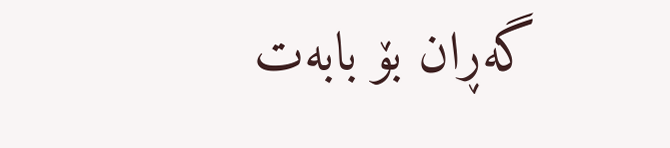گەڕان بۆ بابەت